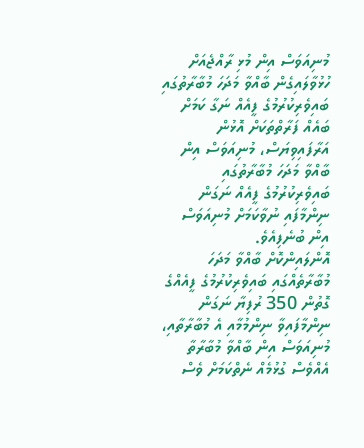މުނިއަވަސް އިން މުޅި ރާއްޖެއަށް ހުޅުވާލައިގެން ބާއްވާ މަދަހަ މުބާރާތުގައި ބައިވެރިކުރުމުގެ ފީއެއް ނަގާ ކަމަށް ބައެއް ފަރާތްތަކަށް އޮޅުން އަރާފައިވިޔަސް، މުނިއަވަސް އިން ބާއްވާ މަދަހަ މުބާރާތުގައި ބައިވެރިކުރުމުގެ ފީއެއް ނަގަން ނިންމާފައި ނުވާކަމަށް މުނިއަވަސް އިން ބުނެފިއެވެ.
އޮންލައިންކޮށް ބާއްވާ މަދަހަ މުބާރާތެއްގައި ބައިވެރިކުރުމުގެ ފީއެއްގެ ގޮތުން 350 ރުފިޔާ ނަގަން ނިންމާފައިވާ ނިންމުމާއި އެ މުބާރާތާއި، މުނިއަވަސް އިން ބާއްވާ މުބާރާތާ އެއްވެސް ގުޅުމެއް ނެތްކަމަށް ވެސް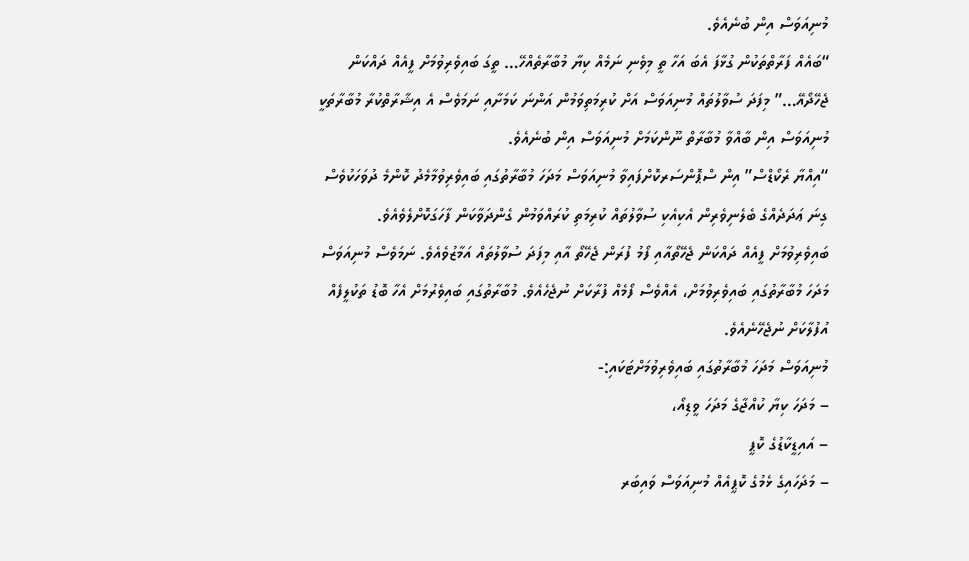މުނިއަވަސް އިން ބުނެއެވެ.
“ބައެއް ފަރާތްތަކުން ގުޅާފަ އެބަ އަހާ ތީ މިވެނި ނަމެއް ކިޔާ މުބާރާތެއްހޭ… ތީގަ ބައިވެރިވުމަށް ފީއެއް ދައްކަން ޖެހޭދޯއޭ…” މިފަދަ ސުވާލުތައް މުނިއަވަސް އަށް ކުރިމަތިވަމުން އަންނަ ކަމަށާއި ނަމަވެސް އެ އިޝާރާތްކުރާ މުބާރާތަކީ މުނިއަވަސް އިން ބާއްވާ މުބާރާތް ނޫންކަމަށް މުނިއަވަސް އިން ބުނެއެވެ.
“އިއްޔާ ރެކޯޑްސް” އިން ސްޕޮންސަރކޮށްފައިވާ މުނިއަވަސް މަދަހަ މުބާރާތުގައި ބައިވެރިވުމާމެދު ކޮންމެ ދުވަހަކުވެސް ގިނަ ޢަދަދެއްގެ ބެލެނިވެރިން އެކިއެކި ސުވާލުތައް ކުރިމަތި ކުރައްވަމުން ގެންދަވާކަން ފާހަގަކޮށްލެވެއެވެ. ބައިވެރިވުމަށް ފީއެއް ދައްކަން ޖެހޭތޯއާއި ފޯމު ފުރަން ޖެހޭތޯ އާއި މިފަދަ ސުވާލުތައް އަމާޒުވެއެވެ. ނަމަވެސް މުނިއަވަސް މަދަހަ މުބާރާތުގައި ބައިވެރިވުމަށް، އެއްވެސް ފޯމެއް ފުރާކަށް ނުޖެހެއެވެ. މުބާރާތުގައި ބައިވެރުމަށް އެހާ ބޮޑު ތަކުލީފެއް އުފުލާކަށް ނުޖެހޭނެއެވެ.
މުނިއަވަސް މަދަހަ މުބާރާތުގައި ބައިވެރިވުމަށްޓަކައި:-
– މަދަހަ ކިޔާ ކުއްޖާގެ މަދަހަ ވީޑިއޯ،
– އައިޑީކާޑުގެ ކޮޕީ
– މަދަހައިގެ ޅެމުގެ ކޮޕީއެއް މުނިއަވަސް ވައިބަރ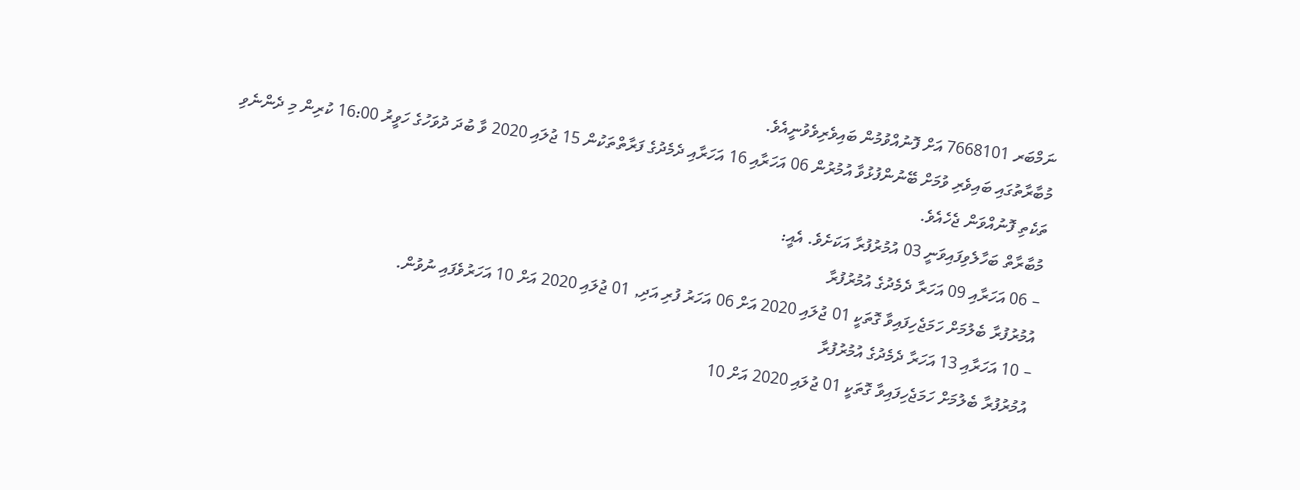ނަމްބަރ 7668101 އަށް ފޮނުއްވުމުން ބައިވެރިވެވުނީއެވެ.
މުބާރާތުގައި ބައިވެރި ވުމަށް ބޭނުންފުޅުވާ އުމުރުން 06 އަހަރާއި 16 އަހަރާއި ދެމެދުގެ ފަރާތްތަކުން 15 ޖުލައި 2020 ވާ ބުދަ ދުވަހުގެ ހަވީރު 16:00 ކުރިން މި ދެންނެވި ތަކެތި ފޮނުއްވަން ޖެހެއެވެ.
މުބާރާތް ބަހާލެވިފައިވަނީ 03 އުމުރުފުރާ އަކަށެވެ. އެއީ:
– 06 އަހަރާއި 09 އަހަރާ ދެމެދުގެ އުމުރުފުރާ
އުމުރުފުރާ ބެލުމަށް ހަމަޖެހިފައިވާ ގޮތަކީ 01 ޖުލައި 2020 އަށް 06 އަހަރު ފުރި އަދި, 01 ޖުލައި 2020 އަށް 10 އަހަރުވެފައި ނުވުން.
– 10 އަހަރާއި 13 އަހަރާ ދެމެދުގެ އުމުރުފުރާ
އުމުރުފުރާ ބެލުމަށް ހަމަޖެހިފައިވާ ގޮތަކީ 01 ޖުލައި 2020 އަށް 10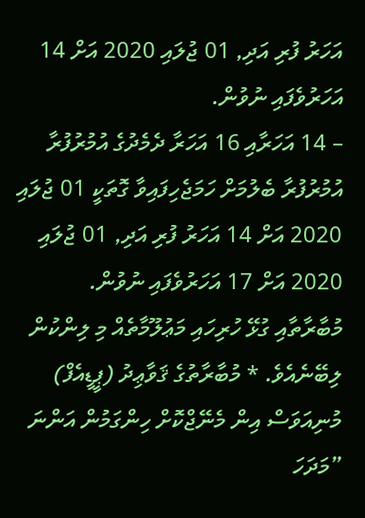އަހަރު ފުރި އަދި, 01 ޖުލައި 2020 އަށް 14 އަހަރުވެފައި ނުވުން.
– 14 އަހަރާއި 16 އަހަރާ ދެމެދުގެ އުމުރުފުރާ
އުމުރުފުރާ ބެލުމަށް ހަމަޖެހިފައިވާ ގޮތަކީ 01 ޖުލައި 2020 އަށް 14 އަހަރު ފުރި އަދި, 01 ޖުލައި 2020 އަށް 17 އަހަރުވެފައި ނުވުން.
މުބާރާތާއި ގުޅޭ ހުރިހައި މަޢުލޫމާތެއް މި ލިންކުން ލިބޭނެއެވެ. * މުބާރާތުގެ ޤަވާޢިދު (ޕީޑީއެފް)
މުނިއަވަސް އިން މެނޭޖްކޮށް ހިންގަމުން އަންނަ ”މަދަހަ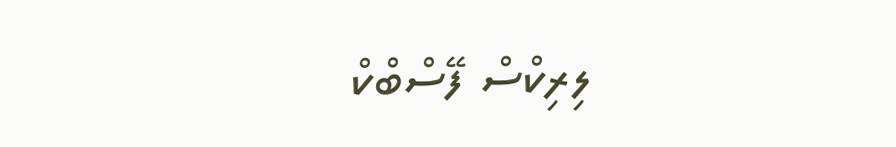ލިރިކްސް ފޭސްބްކް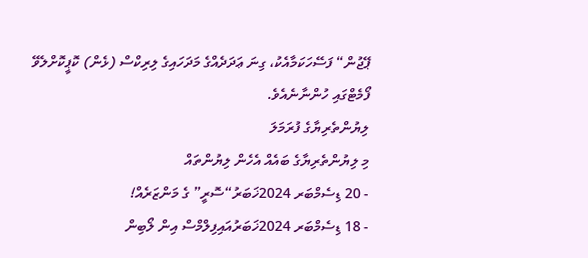ޕޭޖުން“ ފަސޭހަކަމާއެކު، ގިނަ ޢަދަދެއްގެ މަދަހައިގެ ލިރިކްސް (ޅެން) ކޮޕީކޮށްލެވޭ ފޯމެޓްގައި ހުންނާނެއެވެ.
ލިޔުންތެރިޔާގެ ފުރަމަލަ
މި ލިޔުންތެރިޔާގެ ބައެއް އެހެން ލިޔުންތައް
- 20 ޑިސެމްބަރ 2024ޚަބަރު“ސޮރީ” ގެ މަންޒަރެއް!
- 18 ޑިސެމްބަރ 2024ޚަބަރުއައިފިލްމްސް އިން ލޯބިން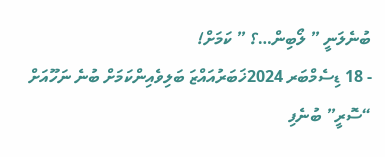ބުނެލަނީ ” ލޯބިން…؟ ” ކަމަށް!
- 18 ޑިސެމްބަރ 2024ޚަބަރުއައްޒަ ބަލިވެއިންކަމަށް ބުނެ ނަހޫއަށް “ސޮރީ” ބުނެފި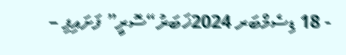- 18 ޑިސެމްބަރ 2024ޚަބަރު“ސޮރީ” ފަށައިފި –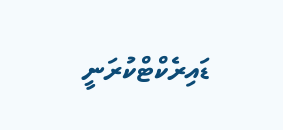ޑައިރެކްޓްކުރަނީ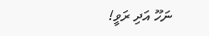ނަހޫ އަދި ރަވީ!